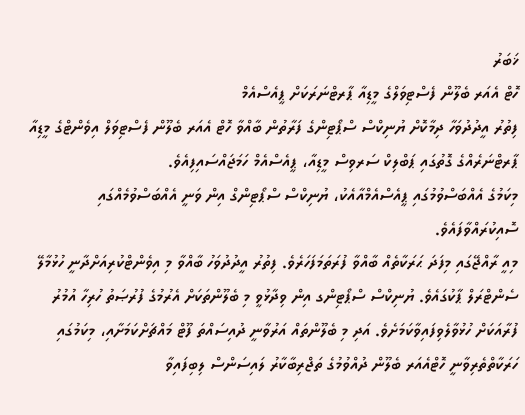ޚަބަރު
ހޮޓް އެއަރ ބެލޫން ފެސްޓިވަލްގެ މީޑިއާ ޕާރޓްނަރަކަށް ޕީއެސްއެމް
ފިތުރު އީދުދުވަހާ ދިމާކޮށް ޔުނިކްސް ސްޕޯޓިންގެ ފަރާތުން ބާއްވާ ހޮޓް އެއަރ ބެލޫން ފެސްޓިވަލް އިވެންޓްގެ މީޑިއާ ޕާރޓްނަރެއްގެ ގޮތުގައި ޕަބްލިކް ސަރވިސް މީޑިއާ، ޕީއެސްއެމް ހަމަޖައްސައިފިއެވެ.
މިކަމުގެ އެއްބަސްވުމުގައި ޕީއެސްއެމްއާއެކު، ޔުނިކްސް ސްޕޯޓިންގް އިން ވަނީ އެއްބަސްވުމެއްގައި ސޮއިކުރައްވާފައެވެ.
މިއީ ރާއްޖޭގައި މިފަދަ ޙަރަކާތެއް ބާއްވާ ފުރަތަމަފަހަރެވެ. ފިތުރު އީދުދުވަހު ބާއްވާ މި އިވެންޓްކުރިއަށްދާނީ ހުޅުމާލޭ ސެންޓްރަލް ޕާކުގައެވެ. ޔުނިކްސް ސްޕޯޓިންގ އިން ވިދާޅުވީ މި ބެލޫންތަކަށް އެރުމުގެ ފުރުޞަތު ހުރިހާ އުމުރު ފުރާއަކަށް ހުޅުވާލެވިފައިވާކަމަށެވެ. އަދި މި ބެލޫންތައް އަރުވާނީ ދުއިސައްތަ ފޫޓް މައްޗަށްކަމަށާއި، މިކަމުގައި ހަރަކާތްތެރިވާނީ ހޮޓްއެއަރ ބެލޫން ދުއްވުމުގެ ތަޖްރިބާކާރު ލައިސަންސް ލިބިފައިވާ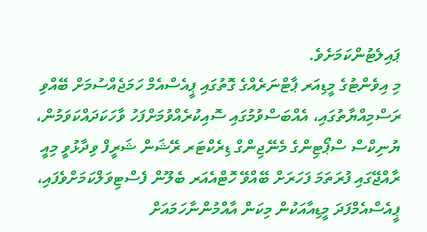ޕައިލެޓުންކަމަށެވެ.
މި އިވެންޓުގެ މީޑިއަރ ޕާޓްނަރެއްގެ ގޮތުގައި ޕީއެސްއެމް ހަމަޖެއްސުމަށް ބޭއްވި ރަސްމިއްޔާތުގައި، އެއްބަސްވުމުގައި ސޮއިކުރެއްވުމަށްފަހު ވާހަކަދައްކަވަމުން، ޔުނިކްސް ސްޕޯޓިންގެ މެނޭޖިންގް ޑިރެކްޓަރ ރޭޝަން ޝަރީފް ވިދާޅުވީ މިއީ ރާއްޖޭގައި ފުރަތަމަ ފަހަރަށް ބޭއްވޭ ހޮޓްއެއަރ ބެލޫން ފެސްޓިވަލްކަމަށްވެފައި، ޕީއެސްއެމްފަދަ މީޑިއާއަކުން މިކަން އާއްމުންނާހަމައަށް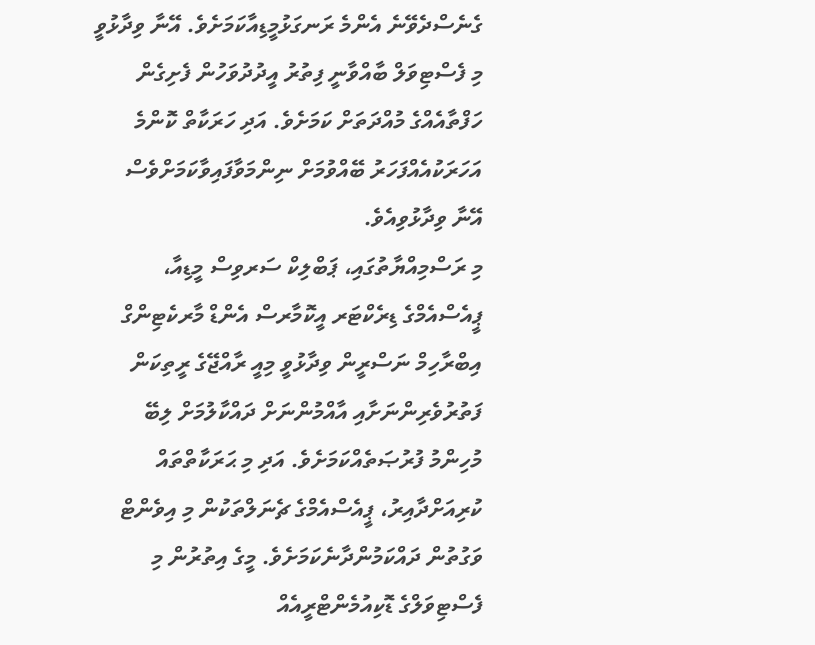ގެނެސްދެވޭނެ އެންމެ ރަނގަޅުމީޑިއާކަމަށެވެ. އޭނާ ވިދާޅުވީ މި ފެސްޓިވަލް ބާއްވާނީ ފިތުރު އީދުދުވަހުން ފެށިގެން ހަފްތާއެއްގެ މުއްދަތަށް ކަމަށެވެ. އަދި ހަރަކާތް ކޮންމެ އަހަރަކުއެއްފަހަރު ބޭއްވުމަށް ނިންމަވާފައިވާކަމަށްވެސް އޭނާ ވިދާޅުވިއެވެ.
މި ރަސްމިއްޔާތުގައި، ޕަބްލިކް ސަރވިސް މީޑިއާ، ޕީއެސްއެމްގެ ޑިރެކްޓަރ އީކޮމާރސް އެންޑް މާރކެޓިންގް އިބްރާހިމް ނަސްރީން ވިދާޅުވީ މިއީ ރާއްޖޭގެ ރީތިކަން ފަތުރުވެރިންނަށާއި އާއްމުންނަށް ދައްކާލުމަށް ލިބޭ މުހިންމު ފުރުޞަތެއްކަމަށެވެ. އަދި މި ޙަރަކާތްތައް ކުރިއަށްދާއިރު، ޕީއެސްއެމްގެ ޗެނަލްތަކުން މި އިވެންޓް ވަގުތުން ދައްކަމުންދާނެކަމަށެވެ. މީގެ އިތުރުން މި ފެސްޓިވަލްގެ ޑޮކިއުމެންޓްރީއެއް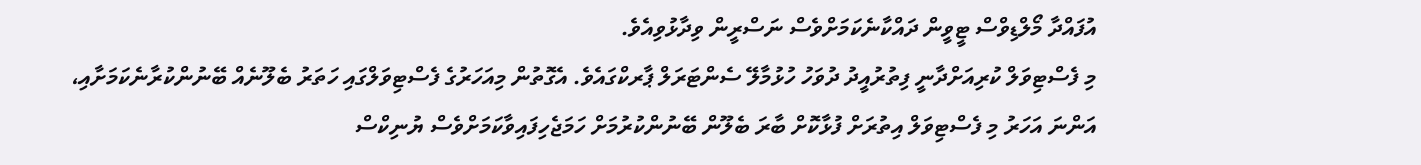އުފައްދާ މޯލްޑިވްސް ޓީވީން ދައްކާނެކަމަށްވެސް ނަސްރީން ވިދާޅުވިއެވެ.
މި ފެސްޓިވަލް ކުރިއަށްދާނީ ފިތުރުއީދު ދުވަހު ހުޅުމާލޭ ސެންޓަރަލް ޕާރކްގައެވެ. އެގޮތުން މިއަހަރުގެ ފެސްޓިވަލްގައި ހަތަރު ބެލޫނެއް ބޭނުންކުރާނެކަމަށާއި، އަންނަ އަހަރު މި ފެސްޓިވަލް އިތުރަށް ފުޅާކޮށް ބާރަ ބެލޫން ބޭނުންކުރުމަށް ހަމަޖެހިފައިވާކަމަށްވެސް ޔުނިކްސް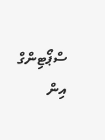ސްޕޯޓިންގް އިން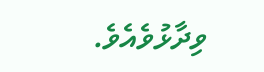ވިދާޅުވެއެވެ.